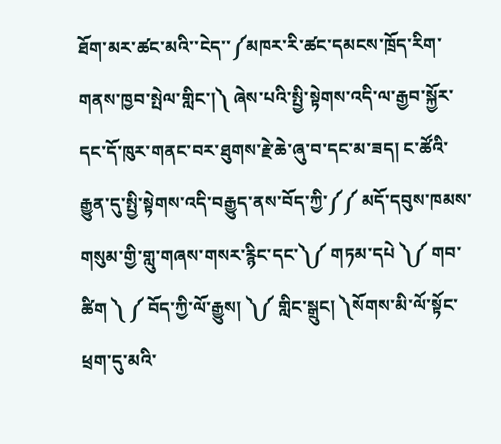ཐོག་མར་ཚང་མའི་་ངེད་་༼མཁར་རི་ཚང་དམངས་ཁྲོད་རིག་གནས་ཁྱབ་སྤེལ་གླིང་།༽ ཞེས་པའི་སྤྱི་སྟེགས་འདི་ལ་རྒྱབ་སྐྱོར་དང་དོ་ཁུར་གནང་བར་ཐུགས་རྗེ་ཆེ་ཞུ་བ་དང་མ་ཟད། ང་ཚོའི་རྒྱུན་དུ་སྤྱི་སྟེགས་འདི་བརྒྱུད་ནས་བོད་ཀྱི་༼༼ མདོ་དབུས་ཁམས་གསུམ་གྱི་གླུ་གཞས་གསར་རྙིང་དང་༽༼ གཏམ་དཔེ ༽༼ གབ་ཚིག ༽ ༼ བོད་ཀྱི་ལོ་རྒྱུས། ༽༼ གླིང་སྒྲུང། ༽སོགས་མི་ལོ་སྟོང་ཕྲག་དུ་མའི་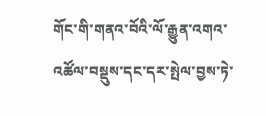གོང་གི་གནའ་བོའི་ལོ་རྒྱུན་འགའ་འཚོལ་བསྡུས་དང་དར་སྤེལ་བྱས་ཏེ་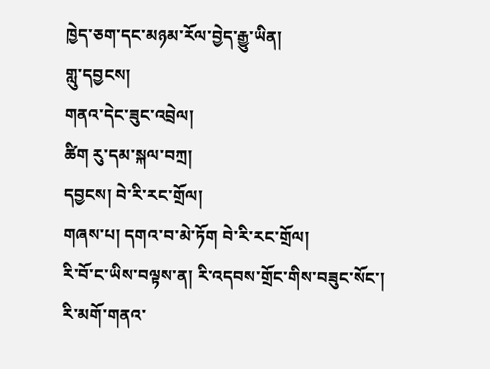ཁྱེད་ཅག་དང་མཉམ་རོལ་བྱེད་རྒྱུ་ཡིན།
གླུ་དབྱངས།
གནའ་དེང་ཟུང་འབྲེལ།
ཚིག རུ་དམ་སྐལ་བཀྲ།
དབྱངས། བེ་རི་རང་གྲོལ།
གཞས་པ། དགའ་བ་མེ་ཏོག བེ་རི་རང་གྲོལ།
རི་བོ་ང་ཡིས་བལྟས་ན། རི་འདབས་གྲོང་གིས་བཟུང་སོང་།
རི་མགོ་གནའ་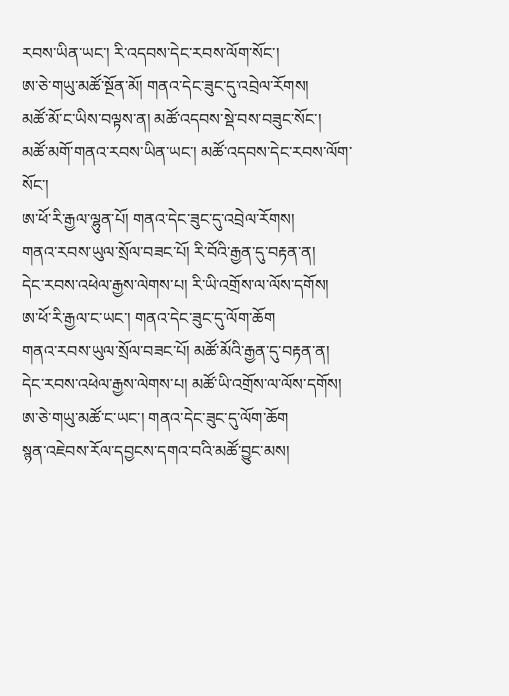རབས་ཡིན་ཡང་། རི་འདབས་དེང་རབས་ལོག་སོང་།
ཨ་ཅེ་གཡུ་མཚོ་སྔོན་མོ། གནའ་དེང་ཟུང་དུ་འབྲེལ་རོགས།
མཚོ་མོ་ང་ཡིས་བལྟས་ན། མཚོ་འདབས་སྡེ་བས་བཟུང་སོང་།
མཚོ་མགོ་གནའ་རབས་ཡིན་ཡང་། མཚོ་འདབས་དེང་རབས་ལོག་སོང་།
ཨ་ཕོ་རི་རྒྱལ་ལྷུན་པོ། གནའ་དེང་ཟུང་དུ་འབྲེལ་རོགས།
གནའ་རབས་ཡུལ་སྲོལ་བཟང་པོ། རི་བོའི་རྒྱན་དུ་བརྟན་ན།
དེང་རབས་འཕེལ་རྒྱས་ལེགས་པ། རི་ཡི་འགྲོས་ལ་ལོས་དགོས།
ཨ་ཕོ་རི་རྒྱལ་ང་ཡང་། གནའ་དེང་ཟུང་དུ་ལོག་ཆོག
གནའ་རབས་ཡུལ་སྲོལ་བཟང་པོ། མཚོ་མོའི་རྒྱན་དུ་བརྟན་ན།
དེང་རབས་འཕེལ་རྒྱས་ལེགས་པ། མཚོ་ཡི་འགྲོས་ལ་ལོས་དགོས།
ཨ་ཅེ་གཡུ་མཚོ་ང་ཡང་། གནའ་དེང་ཟུང་དུ་ལོག་ཆོག
སྙན་འཇེབས་རོལ་དབྱངས་དགའ་བའི་མཚོ་བྱུང་མས།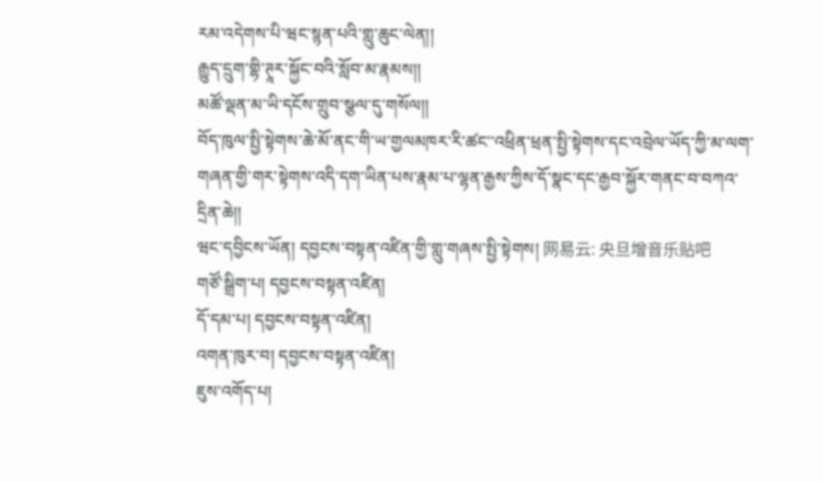རམ་འདེགས་པི་ཝང་སྙན་པའི་གླུ་ཆུང་ལེན།།
རྒྱུད་དྲུག་གྷི་ཊཱར་སྐྱོང་བའི་སློབ་མ་རྣམས།།
མཚོ་ལྡན་མ་ཡི་དངོས་གྲུབ་སྩལ་དུ་གསོལ།།
བོད་ཁུལ་སྤྱི་སྟེགས་ཆེ་མོ་ནང་གི་ཡ་གྱལམཁར་རི་ཚང་་འཕྲིན་ཕྲན་སྤྱི་སྟེགས་དང་འབྲེལ་ཡོད་ཀྱི་མ་ལག་གཞན་གྱི་གར་སྟེགས་འདི་དག་ཡིན་པས་རྣམ་པ་ལྷན་རྒྱས་ཀྱིས་དོ་སྣང་དང་རྒྱབ་སྐྱོར་གནང་བ་བཀའ་དྲིན་ཆེ།།
ཝང་དབྱིངས་ཡོན། དབྱངས་བསྟན་འཛིན་གྱི་གླུ་གཞས་སྤྱི་སྟེགས། 网易云: 央旦增音乐贴吧
གཙོ་སྒྲིག་པ། དབྱངས་བསྟན་འཛིན།
དོ་དམ་པ། དབྱངས་བསྟན་འཛིན།
འགན་ཁུར་བ། དབྱངས་བསྟན་འཛིན།
ཇུས་འགོད་པ།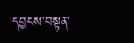དབྱངས་བསྟན་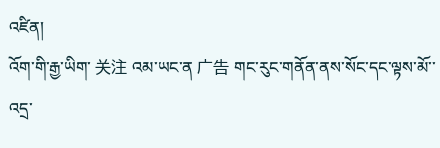འཛིན།
འོག་གི་རྒྱ་ཡིག་ 关注 འམ་ཡང་ན 广告 གང་རུང་གནོན་ནས་སོང་དང་ལྟས་མོ་་འདྲ་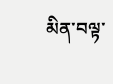མིན་བལྟ་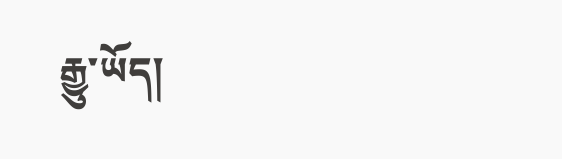རྒྱུ་ཡོད།